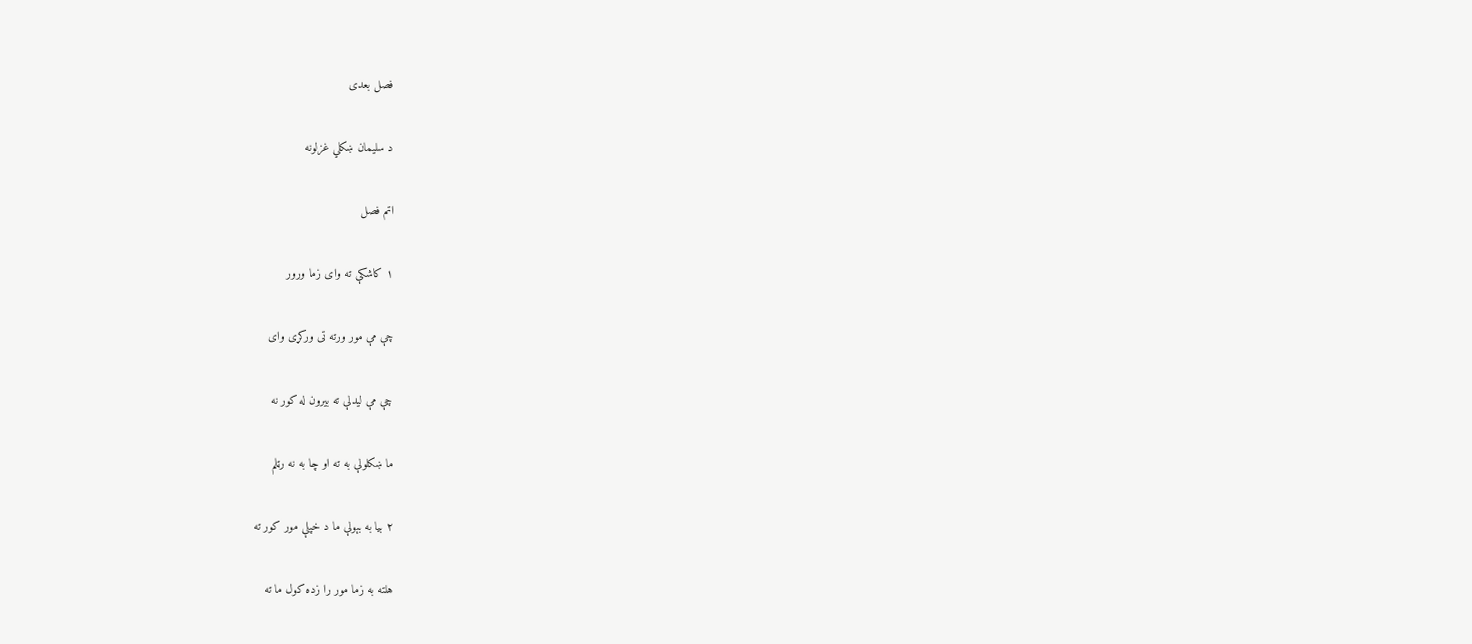فصل بعدی

د سلیمان ښکلي غزلونه

اتم فصل

۱ کاشکې ته وای زما ورور

چې مې مور ورته تی ورکړی وای

چې مې لیدلې ته بیرون له کور نه

ما ښکلولې به ته او چا به نه رټلم

۲ بیا به بېولې ما د خپلې مور کور ته

هلته به زما مور را زده کول ما ته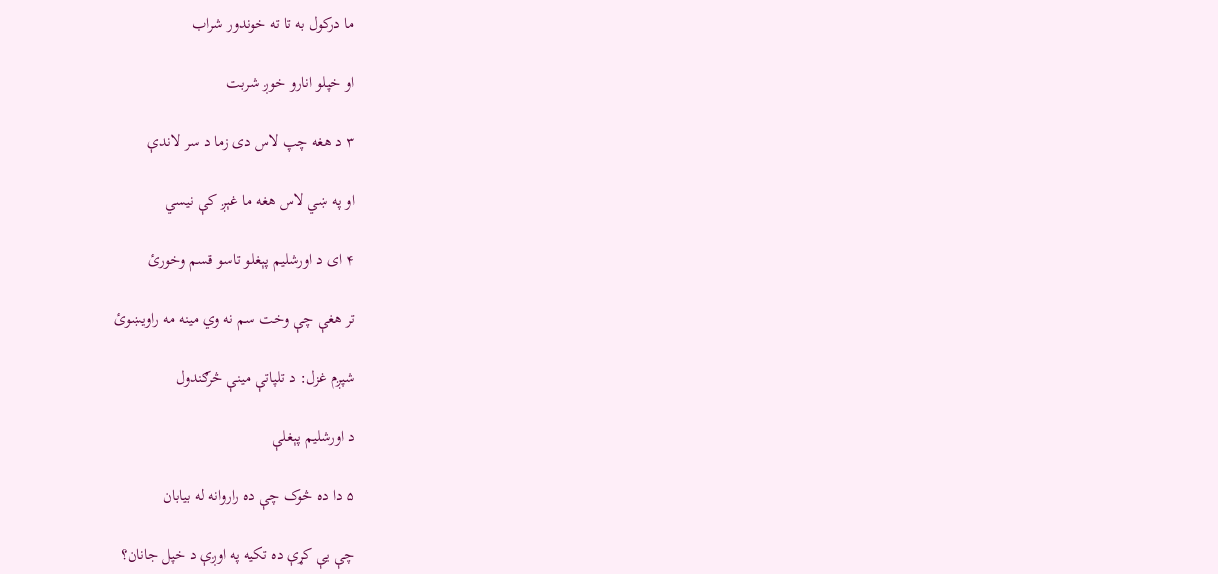ما درکول به تا ته خوندور شراب

او خپلو انارو خوږ شربت

۳ د هغه چپ لاس دی زما د سر لاندې

او په ښي لاس هغه ما غېږ کې نیسي

۴ ای د اورشلیم پېغلو تاسو قسم وخورئ

تر هغې چې وخت سم نه وي مینه مه راويښوئ

شپږم غزل: د تلپاتې مینې څرګندول

د اورشلیم پېغلې

۵ دا ده څوک چې ده راروانه له بیابان

چې یې کړې ده تکیه په اوږې د خپل جانان؟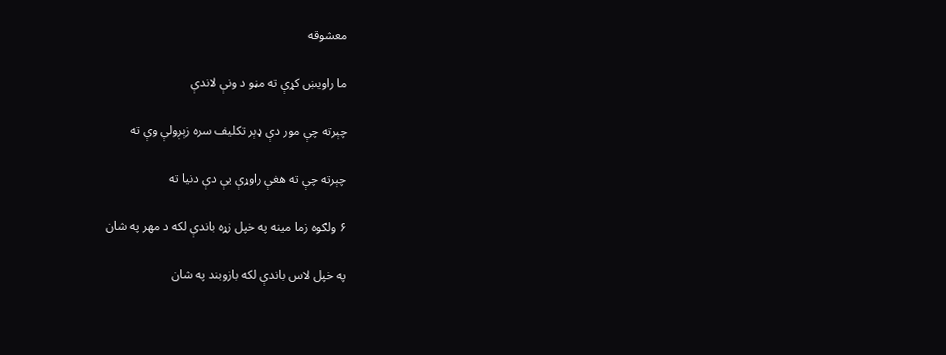معشوقه

ما راویښ کړې ته مڼو د ونې لاندې

چېرته چې مور دې ډېر تکلیف سره زېږولې وې ته

چېرته چې ته هغې راوړې یې دې دنیا ته

۶ ولګوه زما مینه په خپل زړه باندې لکه د مهر په شان

په خپل لاس باندې لکه بازو‌بند په شان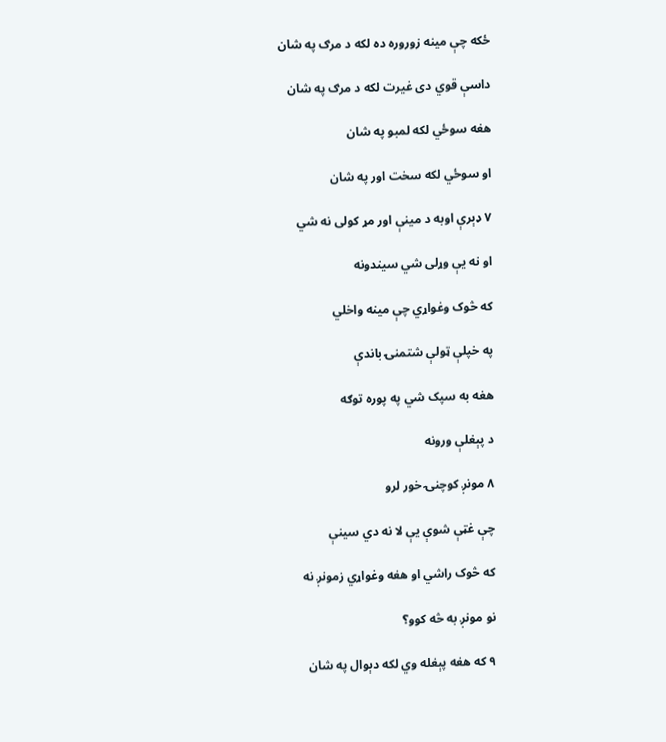ځکه چې مینه زوروره ده لکه د مرګ په شان

داسې قوي دی غیرت لکه د مرګ په شان

هغه سوځي لکه لمبو په شان

او سوځي لکه سخت اور په شان

۷ ډېرې اوبه د مینې اور مړ کولی نه شي

او نه یې وړلی شي سیندونه

که څوک وغواړي چې مینه واخلي

په خپلې ټولې شتمنۍ باندې

هغه به سپک شي په پوره توګه

د پېغلې ورونه

۸ مونږ کوچنۍ خور لرو

چې غټې شوې یې لا نه دي سینې

که څوک راشي او هغه وغواړي زمونږ نه

نو مونږ به څه کوو؟

۹ که هغه پېغله وي لکه دېوال په شان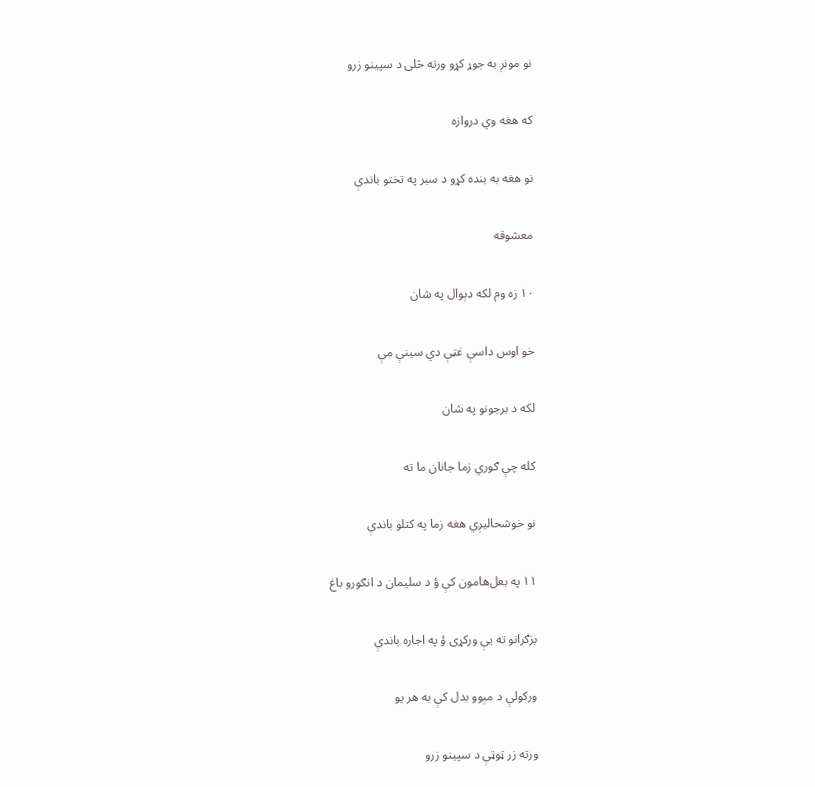نو مونږ به جوړ کړو ورته څلی د سپینو زرو

که هغه وي دروازه

نو هغه به بنده کړو د سبر په تختو باندې

معشوقه

۱۰ زه وم لکه دېوال په شان

خو اوس داسې غټې دي سینې مې

لکه د برجونو په شان

کله چې ګوري زما جانان ما ته

نو خوشحالیږي هغه زما په کتلو باندې

۱۱ په بعل‌هامون کې ؤ د سلیمان د انګورو باغ

بزګرانو ته یې ورکړی ؤ په اجاره باندې

ورکولې د مېوو بدل کې به هر یو

ورته زر ټوټې د سپینو زرو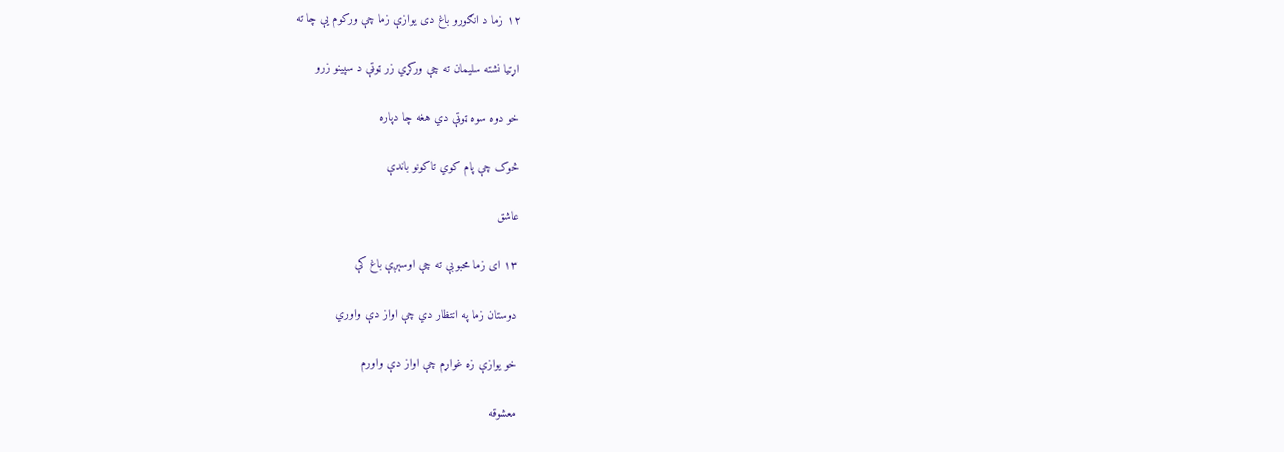۱۲ زما د انګورو باغ دی یوازې زما چې ورکوم یې چا ته

اړتیا نشته سلیمان ته چې ورکړي زر ټوټې د سپینو زرو

خو دوه سوه ټوټې دي هغه چا دپاره

څوک چې پام کوي تاکونو باندې

عاشق

۱۳ ای زما محبوبې ته چې اوسېږې باغ کې

دوستان زما په انتظار دي چې اواز دې واوري

خو یوازې زه غواړم چې اواز دې واورم

معشوقه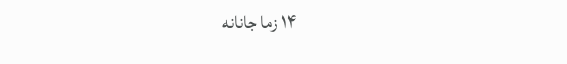۱۴ زما جانانه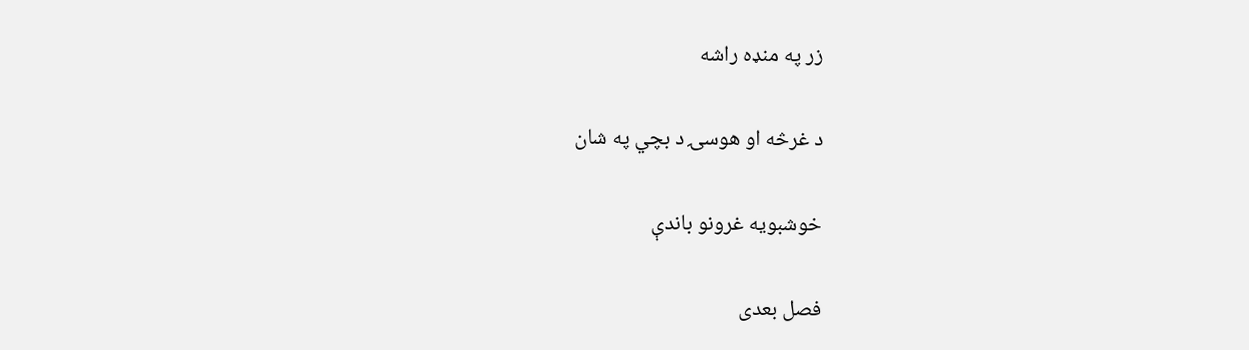زر په منډه راشه

د غرڅه او هوسۍ د بچي په شان

خوشبویه غرونو باندې

فصل بعدی